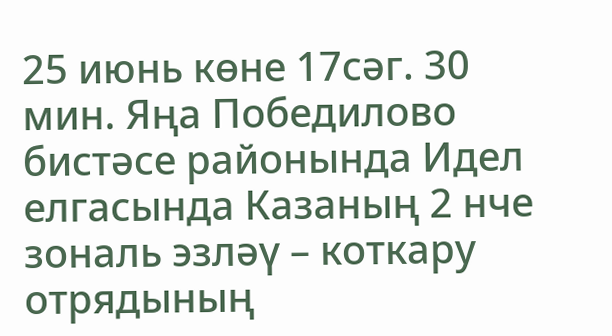25 июнь көне 17сәг. 30 мин. Яңа Победилово бистәсе районында Идел елгасында Казаның 2 нче зональ эзләү – коткару отрядының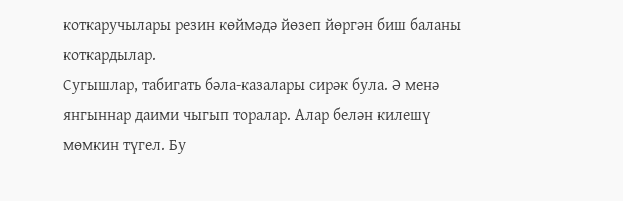коткаручылары резин көймәдә йөзеп йөргән биш баланы коткардылар.
Сугышлар, табигать бәла-казалары сирәк була. Ә менә янгыннар даими чыгып торалар. Алар белән килешү мөмкин түгел. Бу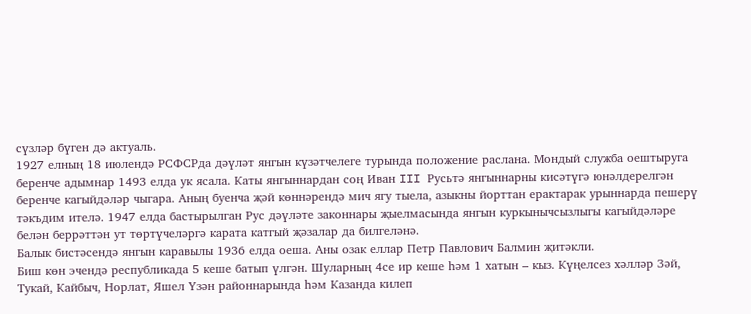сүзләр бүген дә актуаль.
1927 елның 18 июлендә РСФСРда дәүләт янгын күзәтчелеге турында положение раслана. Мондый служба оештыруга беренче адымнар 1493 елда ук ясала. Каты янгыннардан соң Иван III Русьтә янгыннарны кисәтүгә юнәлдерелгән беренче кагыйдәләр чыгара. Аның буенча җәй көннәрендә мич ягу тыела, азыкны йорттан ерактарак урыннарда пешерү тәкъдим ителә. 1947 елда бастырылган Рус дәүләте законнары җыелмасында янгын куркынычсызлыгы кагыйдәләре белән беррәттән ут төртүчеләргә карата катгый җәзалар да билгеләнә.
Балык бистәсендә янгын каравылы 1936 елда оеша. Аны озак еллар Петр Павлович Балмин җитәкли.
Биш көн эчендә республикада 5 кеше батып үлгән. Шуларның 4се ир кеше һәм 1 хатын – кыз. Күңелсез хәлләр Зәй, Тукай, Кайбыч, Норлат, Яшел Үзән районнарында һәм Казанда килеп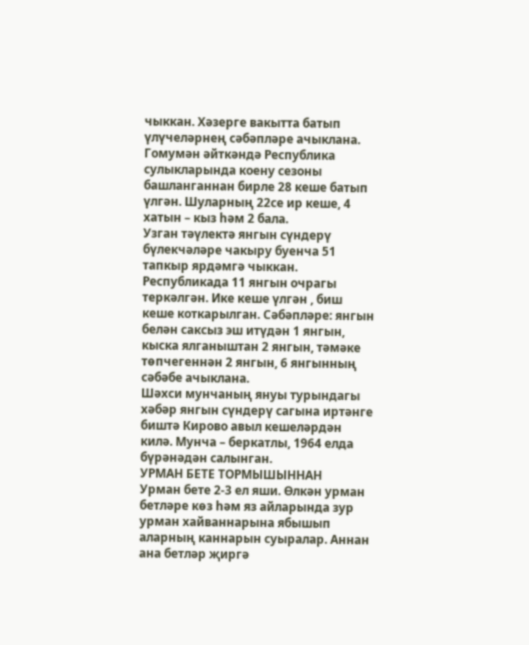чыккан. Хәзерге вакытта батып үлүчеләрнең сәбәпләре ачыклана. Гомумән әйткәндә Республика сулыкларында коену сезоны башланганнан бирле 28 кеше батып үлгән. Шуларның 22се ир кеше, 4 хатын – кыз һәм 2 бала.
Узган тәүлектә янгын сүндерү бүлекчәләре чакыру буенча 51 тапкыр ярдәмгә чыккан. Республикада 11 янгын очрагы теркәлгән. Ике кеше үлгән , биш кеше коткарылган. Cәбәпләре: янгын белән саксыз эш итүдән 1 янгын, кыска ялганыштан 2 янгын, тәмәке төпчегеннән 2 янгын, 6 янгынның сәбәбе ачыклана.
Шәхси мунчаның януы турындагы хәбәр янгын сүндерү сагына иртәнге биштә Кирово авыл кешеләрдән килә. Мунча – беркатлы, 1964 елда бүрәнәдән салынган.
УРМАН БЕТЕ ТОРМЫШЫННАН
Урман бете 2-3 ел яши. Өлкән урман бетләре көз һәм яз айларында зур урман хайваннарына ябышып аларның каннарын суыралар. Аннан ана бетләр җиргә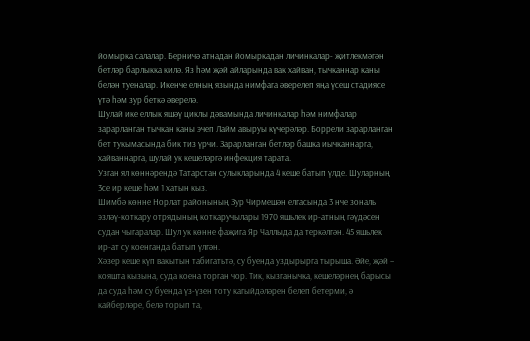йомырка салалар. Берничә атнадан йомыркадан личинкалар- җитлекмәгән бетләр барлыкка килә. Яз һәм җәй айларында вак хайван, тычканнар каны белән туеналар. Икенче елның язында нимфага әверелеп яңа үсеш стадиясе үтә һәм зур беткә әверелә.
Шулай ике еллык яшәү циклы дәвамында личинкалар һәм нимфалар зарарланган тычкан каны эчеп Лайм авыруы күчерәләр. Боррели зарарланган бет тукымасында бик тиз үрчи. Зарарланган бетләр башка иычканнарга, хайваннарга, шулай ук кешеләргә инфекция тарата.
Узган ял көннәрендә Татарстан сулыкларында 4 кеше батып үлде. Шуларның 3се ир кеше һәм 1 хатын кыз.
Шимбә көнне Норлат районының Зур Чирмешән елгасында 3 нче зональ эзләү-коткару отрядының коткаручылары 1970 яшьлек ир-атның гәүдәсен судан чыгаралар. Шул ук көнне фаҗига Яр Чаллыда да теркәлгән. 45 яшьлек ир-ат су коенганда батып үлгән.
Хәзер кеше күп вакытын табигатьтә, су буенда уздырырга тырыша. Әйе, җәй – кояшта кызына, суда коена торган чор. Тик, кызганычка, кешеләрнең барысы да суда һәм су буенда үз-үзен тоту кагыйдәләрен белеп бетерми, ә кайберләре, белә торып та,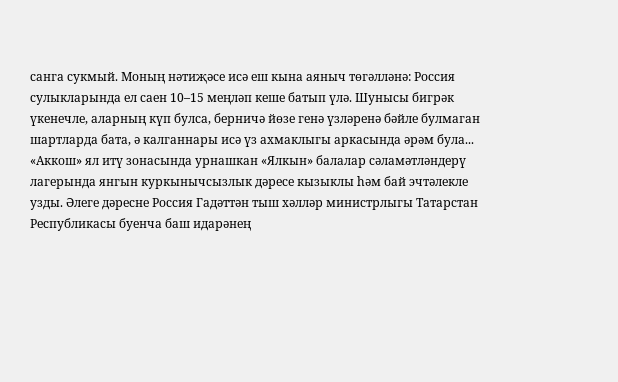санга сукмый. Моның нәтиҗәсе исә еш кына аяныч төгәлләнә: Россия сулыкларында ел саен 10–15 меңләп кеше батып үлә. Шунысы бигрәк үкенечле, аларның күп булса, берничә йөзе генә үзләренә бәйле булмаган шартларда бата, ә калганнары исә үз ахмаклыгы аркасында әрәм була...
«Аккош» ял итү зонасында урнашкан «Ялкын» балалар сәламәтләндерү лагерында янгын куркынычсызлык дәресе кызыклы һәм бай эчтәлекле узды. Әлеге дәресне Россия Гадәттән тыш хәлләр министрлыгы Татарстан Республикасы буенча баш идарәнең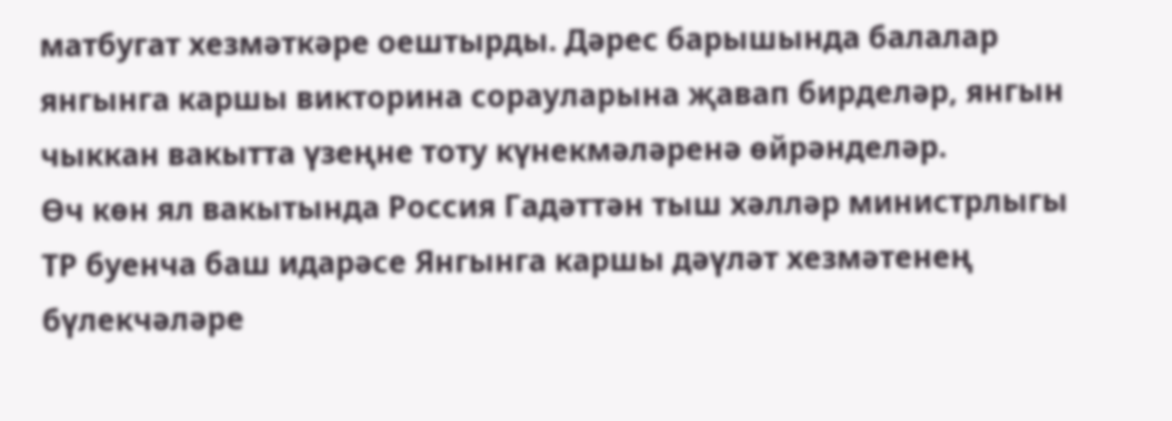матбугат хезмәткәре оештырды. Дәрес барышында балалар янгынга каршы викторина сорауларына җавап бирделәр, янгын чыккан вакытта үзеңне тоту күнекмәләренә өйрәнделәр.
Өч көн ял вакытында Россия Гадәттән тыш хәлләр министрлыгы ТР буенча баш идарәсе Янгынга каршы дәүләт хезмәтенең бүлекчәләре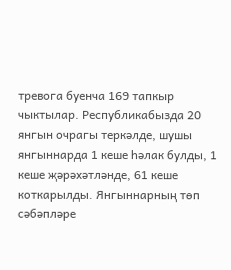тревога буенча 169 тапкыр чыктылар. Республикабызда 20 янгын очрагы теркәлде, шушы янгыннарда 1 кеше һәлак булды, 1 кеше җәрәхәтләнде, 61 кеше коткарылды. Янгыннарның төп сәбәпләре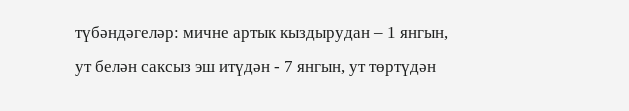түбәндәгеләр: мичне артык кыздырудан – 1 янгын, ут белән саксыз эш итүдән - 7 янгын, ут төртүдән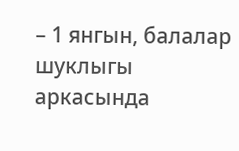– 1 янгын, балалар шуклыгы аркасында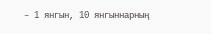– 1 янгын, 10 янгыннарның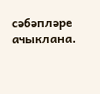сәбәпләре ачыклана.